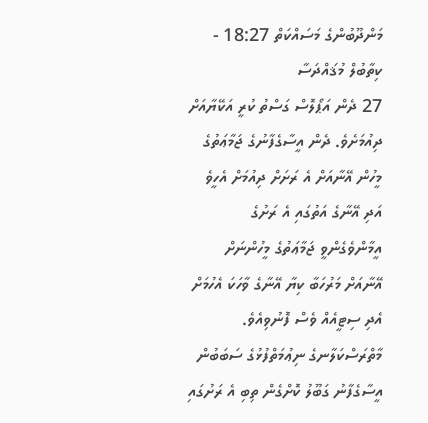މަންދޫބުންގެ މަސައްކަތް 18:27 - ކިތާބުލް މުޤައްދަސާ
27 ދެން އަޕޯލޮސް ގަސްތު ކުރީ އަކޭޔާއަށް ދިއުމަށެވެ. ދެން އީސާގެފާނުގެ ޖަމާޢަތުގެ މީހުން އޭނާއަށް އެ ރަށަށް ދިއުމަށް އެހީވެ އަދި އޭނާގެ އަތުގައި އެ ރަށުގެ އީމާންވެގެންވީ ޖަމާޢަތުގެ މީހުންނަށް އޭނާއަށް މަރުހަބާ ކިޔާ އޭނާގެ ވާހަކަ އެހުމަށް އެދި ސިޓީއެއް ވެސް ފޮނުވިއެވެ. މާތްރަސްކަލާނގެ ނިޢުމަތްފުޅުގެ ސަބަބުން އީސާގެފާނު ގަބޫލު ކޮށްގެން ތިބި އެ ރަށުގައި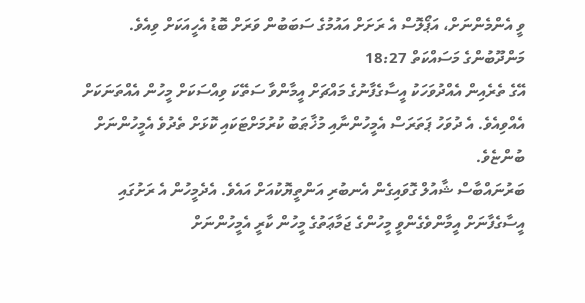ވީ އެންމެންނަށް، އަޕޯލޮސް އެ ރަށަށް އައުމުގެ ސަބަބުން ވަރަށް ބޮޑު އެހީއަކަށް ވިއެވެ.
މަންދޫބުންގެ މަސައްކަތް 18:27
އޭގެ ތެރެއިން އެއްދުވަހަކު އީސާގެފާނުގެ މައްޗަށް އީމާންވާ ސަތޭކަ ވިއްސަކަށް މީހުން އެއްތަނަކަށް އެއްވިއެވެ. އެ ދުވަހު ޕަތަރަސް އެމީހުންނާއި މުޚާޠަބު ކުރުމަށްޓަކައި ކޮޅަށް ތެދުވެ އެމީހުންނަށް ބުންޏެވެ.
ބަރުނައްބާސް ޝާއުލް ގޮވައިގެން އެނބުރި އަންތީޔޮކުއަށް އައެވެ. އެދެމީހުން އެ ރަށުގައި އީސާގެފާނަށް އީމާންވެގެންވީ މީހުންގެ ޖަމާޢަތުގެ މީހުން ކާރީ އެމީހުންނަށް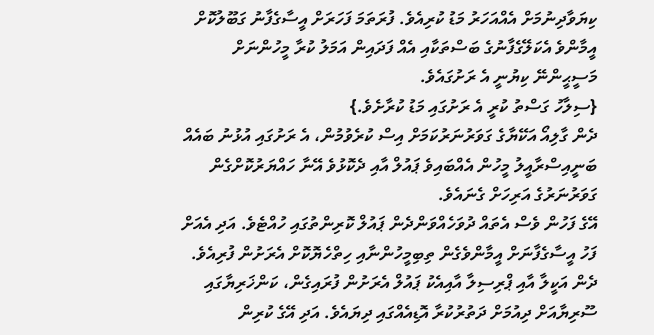ކިޔަވާދިނުމަށް އެއްއަހަރު މަޑު ކުރިއެވެ. ފުރަތަމަ ފަހަރަށް އީސާގެފާނު ގަބޫލުކޮށް އީމާންވެ އެކަލޭގެފާނުގެ ބަސްތަކާއި އެއް ފަދައިން އަމަލު ކުރާ މީހުންނަށް މަސީޙީންނޭ ކިޔުނީ އެ ރަށުގައެވެ.
{ސިލާހު ގަސްތު ކުރީ އެ ރަށުގައި މަޑު ކުރާށެވެ.}
ދެން ގާލިއޯ އަކޭޔާގެ ގަވަރުނަރުކަމަށް އިސް ކުރެވުމުން، އެ ރަށުގައި އުޅުނު ބައެއް ބަނީއިސްރާއީލު މީހުން އެއްބައިވެ ޕައުލް އާއި ދެކޮޅުވެ އޭނާ ހައްޔަރުކޮށްގެން ގަވަރުނަރުގެ އަރިހަށް ގެނައެވެ.
އޭގެ ފަހުން ވެސް އެތައް ދުވަހެއްވަންދެން ޕައުލް ކޮރިންތުގައި ހުއްޓެވެ. އަދި އެއަށް ފަހު އީސާގެފާނަށް އީމާންވެގެން ތިބިމީހުންނާއި ހިތްހެޔޮކޮށް އެރަށުން ފުރިއެވެ. ދެން އަކީލާ އާއި ޕްރިސިލާ އާއިއެކު ޕައުލް އެރަށުން ފުރައިގެން، ކަންޚަރިޔާގައި ސޫރިޔާއަށް ދިއުމަށް ދަތުރުކުރާ އޮޑިއެއްގައި ދިޔައެވެ. އަދި އޭގެ ކުރިން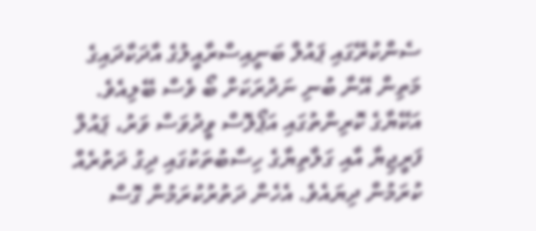ސެންކުރޭގައި ޕައުލް ބަނީއިސްރާއީލުގެ އާދަކާދައިގެ މަތިން އޭނާ ބުނި ނަދުރަކަށް ބޯ ވެސް ބޭލިއެވެ.
އަކޭޔާގެ ކޮރިންތުގައި އަޕޯލޮސް ވީދުވަސް ވަރު، ޕައުލް ފަރީޖިޔާ އާއި ގަލާތިޔާގެ ހިސާބުތަކުގައި ދިގު ދަތުރެއް ކުރަމުން ދިޔައެވެ. އެހެން ދަތުރުކުރަމުން ގޮސް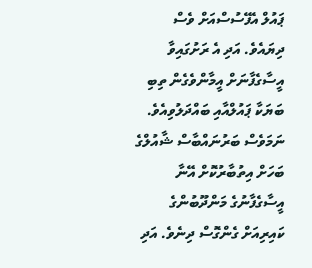ޕައުލް އެފޭސުސްއަށް ވެސް ދިޔައެވެ. އަދި އެ ރަށުގައިވާ އީސާގެފާނަށް އީމާންވެގެން ތިބި ބަޔަކާ ޕައުލްއާއި ބައްދަލުވިއެވެ.
ނަމަވެސް ބަރުނައްބާސް ޝާއުލްގެ ބަހަށް އިތުބާރުކޮށް އޭނާ އީސާގެފާނުގެ މަންދޫބުންގެ ކައިރިއަށް ގެންގޮސް ދިނެވެ. އަދި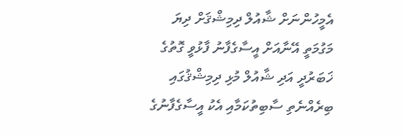އެމީހުންނަށް ޝާއުލް ދިމިޝްޤަށް ދިޔަ މަގުމަތީ އޭނާއަށް އީސާގެފާނު ފާޅުވީ ގޮތުގެ ޚަބަރުދީ އަދި ޝާއުލް މުޅި ދިމިޝްޤުގައި ބިރެއްނެތި ސާބިތުކަމާއި އެކު އީސާގެފާނުގެ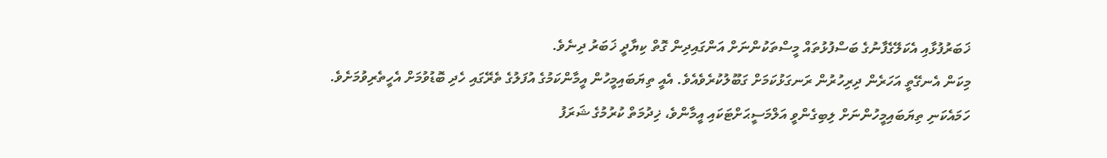ޚަބަރުފުޅާއި އެކަލޭގެފާނުގެ ބަސްފުޅުތައް މީސްތަކުންނަށް އަންގައިދިން ގޮތް ކިޔާދީ ޚަބަރު ދިނެވެ.
މިކަން އެނގޭތީ އަހަރެން ދިރިހުރުން ރަނގަޅުކަމަށް ގަބޫލުކުރެވެއެވެ. އެއީ ތިޔަބައިމީހުން އީމާންކަމުގެ އުފަލުގެ ތެރޭގައި ހެދި ބޮޑުވުމަށް އެހީތެރިވުމަށެވެ.
ހަމައެކަނި ތިޔަބައިމީހުންނަށް ލިބިގެންވީ އަލްމަސީޙަށްޓަކައި އީމާންވެ، ޚިދުމަތް ކުރުމުގެ ޝަރަފު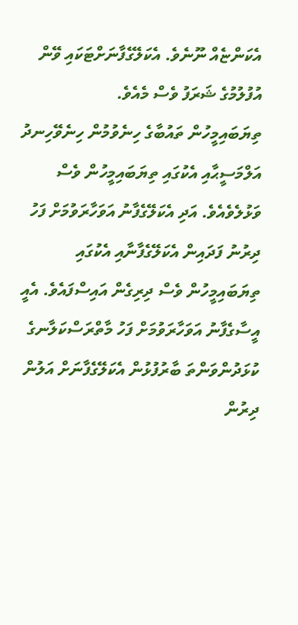އެކަންޏެއް ނޫނެވެ. އެކަލޭގެފާނަށްޓަކައި ވޭން އުފުލުމުގެ ޝަރަފު ވެސް މެއެވެ.
ތިޔަބައިމީހުން ތައުބާގެ ހިނެވުމުން ހިނެވޭހިނދު އަލްމަސީޙާއި އެކުގައި ތިޔަބައިމީހުން ވެސް ވަޅުލެވެއެވެ. އަދި އެކަލޭގެފާނު އަވަހާރަވުމަށް ފަހު ދިރުނު ފަދައިން އެކަލޭގެފާނާއި އެކުގައި ތިޔަބައިމީހުން ވެސް ދިރިގެން އައިސްފައެވެ. އެއީ އީސާގެފާނު އަވަހާރަވުމަށް ފަހު މާތްރަސްކަލާނގެ ކުޅަދުންވަންތަ ބާރުފުޅުން އެކަލޭގެފާނަށް އަލުން ދިރުން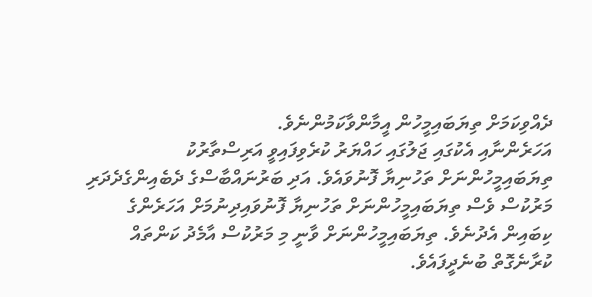ދެއްވިކަމަށް ތިޔަބައިމީހުން އީމާންވާކަމުންނެވެ.
އަހަރެންނާއި އެކުގައި ޖަލުގައި ހައްޔަރު ކުރެވިފައިވީ އަރިސްތާރުކު ތިޔަބައިމީހުންނަށް ތަހުނިޔާ ފޮނުވައެވެ. އަދި ބަރުނައްބާސްގެ ދެބެއިންގެދެދަރި މަރުކުސް ވެސް ތިޔަބައިމީހުންނަށް ތަހުނިޔާ ފޮނުވައިދިނުމަށް އަހަރެންގެ ކިބައިން އެދުނެވެ. ތިޔަބައިމީހުންނަށް ވާނީ މި މަރުކުސް އާމެދު ކަންތައް ކުރާނެގޮތް ބުނެދީފައެވެ.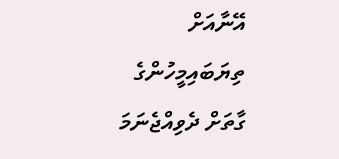އޭނާއަށް ތިޔަބައިމީހުންގެ ގާތަށް ދެވިއްޖެނަމަ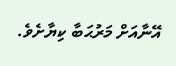އޭނާއަށް މަރުޙަބާ ކިޔާށެވެ.